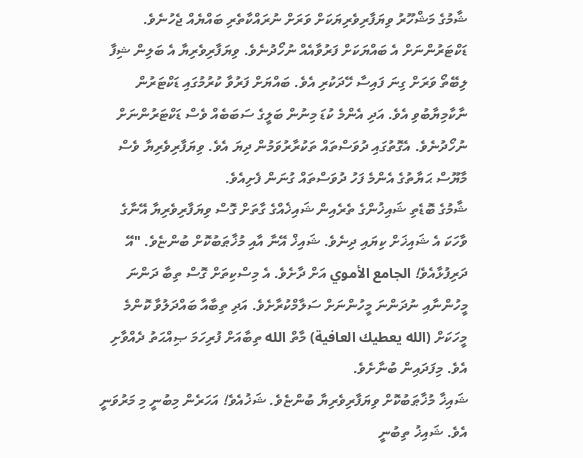ޝާމުގެ މަޝްހޫރު ވިޔަފާރިވެރިޔަކަށް ވަރަށް ނުރައްކާތެރި ބައްޔެއް ޖެހުނެވެ. ޑަކްޓަރުންނަށް އެ ބައްޔަކަށް ފަރުވާއެއް ނުހޯދުނެވެ. ވިޔަފާރިވެރިޔާ އެ ބަލިން ޝިފާ ލިބޭތޯ ވަރަށް ގިނަ ފައިސާ ހޭދަކުރި އެވެ. ބައްޔަށް ފަރުވާ ކުރުމުގައި ޑަކްޓަރުން ނާކާމިޔާބުވި އެވެ. އަދި އެންމެ ކުޑަ މިނުން ބަލީގެ ސަބަބެއް ވެސް ޑަކްޓަރުންނަށް ނުހޯދުނެވެ. އެގޮތުގައި ދުވަސްތައް ތަކުރާރުވަމުން ދިޔަ އެވެ. ވިޔަފާރިވެރިޔާ ވެސް މާޔޫސް ޙަޔާތުގެ އެންމެ ފަހު ދުވަސްތައް ގުނަން ފެށިއެވެ.
ޝާމުގެ ބޮޑެތި ޝައިޚުންގެ ތެރެއިން ޝައިޚެއްގެ ގާތަށް ގޮސް ވިޔަފާރިވެރިޔާ އޭނާގެ ވާހަކަ އެ ޝައިޚަށް ކިޔައި ދިނެވެ. ޝައިޚް އޭނާ އާއި މުޚާޠަބުކޮށް ބުންޏެވެ. "އޭ ދަރިފުޅާއެވެ! الجامع الأموي އަށް ދާށެވެ. އެ މިސްކިތަށް ގޮސް ތިބާ ދަންނަ މީހުންނާއި ނުދަންނަ މީހުންނަށް ސަލާމްކުރާށެވެ. އަދި ތިބާއާ ބައްދަލުވާ ކޮންމެ މީހަކަށް (الله يعطيك العافية) މާތް الله ތިބާއަށް ފުރިހަމަ ޞިއްޙަތު ދެއްވާށި އެވެ. މިފަދައިން ބުނާށެވެ.
ޝައިޚާ މުޚާޠަބުކޮށް ވިޔަފާރިވެރިޔާ ބުންޏެވެ. ޝަޚުއެވެ! އަހަރެން މިބުނީ މި މަރުވަނީ އެވެ. ޝައިޚު ތިބުނީ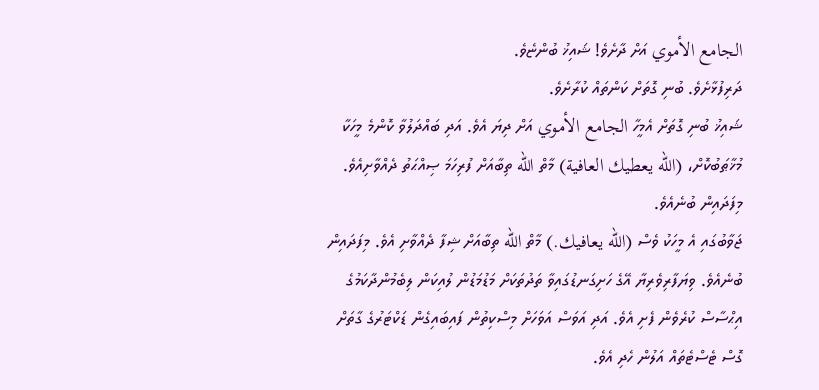الجامع الأموي އަށް ދާށެވެ! ޝައިޚު ބުންޏެވެ.
ދަރިފުޅާށެވެ. ބުނި ގޮތަށް ކަންތައް ކުރާށެވެ.
ޝައިޚު ބުނި ގޮތަށް އެމީހާ الجامع الأموي އަށް ދިޔަ އެވެ. އަދި ބައްދަލުވާ ކޮންމެ މީހަކާ މުޚާޠަބުކޮށް، (الله يعطيك العافية) މާތް الله ތިބާއަށް ފުރިހަމަ ޞިއްޙަތު ދެއްވާށިއެވެ. މިފަދައިން ބުނެއެވެ.
ޖަވާބުގައި އެ މީހަކު ވެސް (الله يعافيك.) މާތް الله ތިބާއަށް ޝިފާ ދެއްވާށި އެވެ. މިފަދައިން ބުނެއެވެ. ވިޔަފާރިވެރިޔާ އޭގެ ހަށިގަނޑުގައިވާ ތަދުތަކަށް މަޑުމަޑުން ލުއިކަން ލިބެމުންދާކަމުގެ އިޙްސާސް ކުރެވެން ފެށި އެވެ. އަދި އަވަސް އަވަހަށް މިސްކިތުން ފައިބައިގެން ޑަކްޓަރުގެ ގާތަށް ގޮސް ޓެސްޓެތައް އަލުން ހެދި އެވެ.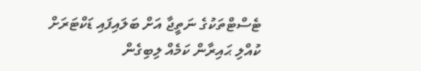ޓެސްޓްތަކުގެ ނަތީޖާ އަށް ބަލައިފައި ޑަކްޓަރަށް ކުއްލި ޙައިރާން ކަމެއް ލިބިގެން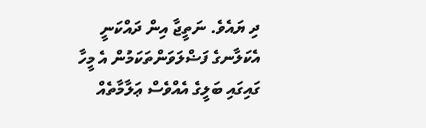ދި ޔައެވެ. ނަތީޖާ އިން ދައްކަނީ އެކަލާނގެ ފަޟްލަވަންތަކަމުން އެ މީހާ ގައިގައި ބަލީގެ އެއްވެސް ޢަލާމާތެއް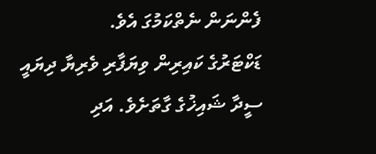ފެންނަން ނެތްކަމުގަ އެވެ.
ޑަކްޓަރުގެ ކައިރިން ވިޔަފާރި ވެރިޔާ ދިޔައީ ސީދާ ޝައިޚުގެ ގާތަށެވެ. އަދި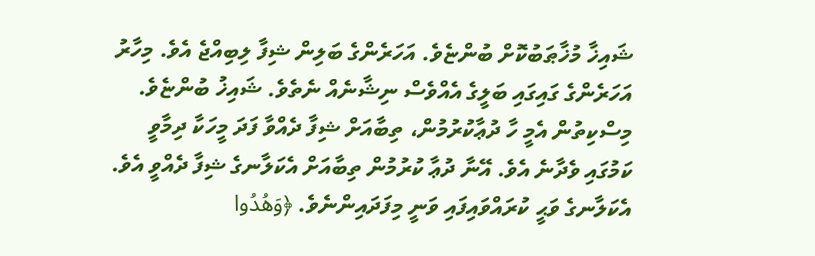ޝައިޚާ މުޚާޠަބުކޮށް ބުންޏެވެ. އަހަރެންގެ ބަލިން ޝިފާ ލިބިއްޖެ އެވެ. މިހާރު އަހަރެންގެ ގައިގައި ބަލީގެ އެއްވެސް ނިޝާނެއް ނެތެވެ. ޝައިޚު ބުންޏެވެ. މިސްކިތުން އެމީ ހާ ދުޢާކުރުމުން، ތިބާއަށް ޝިފާ ދެއްވާ ފަދަ މީހަކާ ދިމާވީ ކަމުގައި ވެދާނެ އެވެ. އޭނާ ދުޢާ ކުރުމުން ތިބާއަށް އެކަލާނގެ ޝިފާ ދެއްވީ އެވެ.
އެކަލާނގެ ވަޙީ ކުރައްވައިފައި ވަނީ މިފަދައިންނެވެ. ﴿وَهُدُوا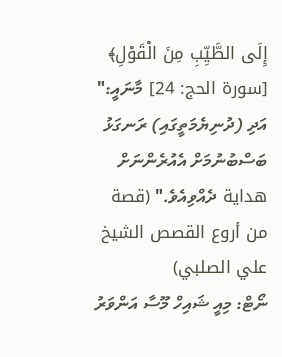إِلَى الطَّيِّبِ مِنَ الْقَوْلِ﴾ [سورة الحج: 24] މާނައީ:" އަދި (ދުނިޔެމަތީގައި) ރަނގަޅު ބަސްބުނުމަށް އެއުރެންނަށް هداية ދެއްވިއެވެ." (قصة من أروع القصص الشيخ علي الصلبي)
ނޯޓް: މިއީ ޝައިހް މޫސާ އަންވަރު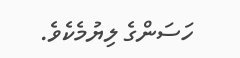ހަސަންގެ ލިޔުމެކެވެ.